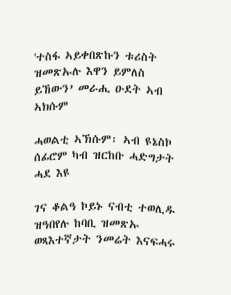'ተስፋ ኣይቀበጽኩን ቱሪስት ዝመጽኡሉ እዋን ይምለስ ይኸውን’ መራሒ ዑደት ኣብ ኣክሱም

ሓወልቲ ኣኽሱም፡ ኣብ ዩኔስኮ ሰፊሮም ካብ ዝርከቡ ሓድግታት ሓደ እዩ

ገና ቆልዓ ኮይኑ ናብቲ ተወሊዱ ዝዓበየሉ ከባቢ ዝመጽኡ ወጻእተኛታት ንመሬት እናፍሓሩ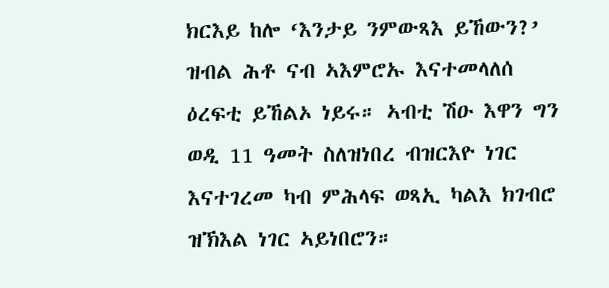ክርእይ ከሎ ‘እንታይ ንምውጻእ ይኸውን?’ ዝብል ሕቶ ናብ ኣእምሮኡ እናተመላለሰ ዕረፍቲ ይኸልኦ ነይሩ። ኣብቲ ሽዑ እዋን ግን ወዲ 11 ዓመት ስለዝነበረ ብዝርእዮ ነገር እናተገረመ ካብ ምሕላፍ ወጻኢ ካልእ ክገብሮ ዝኽእል ነገር ኣይነበሮን።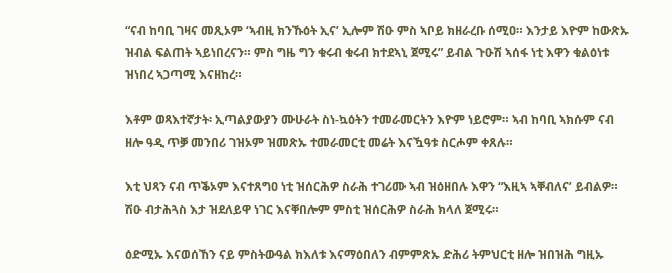“ናብ ከባቢ ገዛና መጺኦም ‘ኣብዚ ክንኹዕት ኢና’ ኢሎም ሽዑ ምስ ኣቦይ ክዘራረቡ ሰሚዐ። እንታይ እዮም ከውጽኡ ዝብል ፍልጠት ኣይነበረናን። ምስ ግዜ ግን ቁሩብ ቁሩብ ክተደኣኒ ጀሚሩ” ይብል ጉዑሽ ኣሰፋ ነቲ እዋን ቁልዕነቱ ዝነበረ ኣጋጣሚ እናዘከረ።

እቶም ወጻእተኛታት፡ ኢጣልያውያን ሙሁራት ስነ-ኳዕትን ተመራመርትን እዮም ነይሮም። ኣብ ከባቢ ኣክሱም ናብ ዘሎ ዓዲ ጥቓ መንበሪ ገዝኦም ዝመጽኡ ተመራመርቲ መሬት እናዃዓቱ ስርሖም ቀጸሉ።

እቲ ህጻን ናብ ጥቕኦም እናተጸግዐ ነቲ ዝሰርሕዎ ስራሕ ተገሪሙ ኣብ ዝዕዘበሉ እዋን “እዚኣ ኣቐብለና’ ይብልዎ። ሽዑ ብታሕጓስ እታ ዝደለይዋ ነገር እናቐበሎም ምስቲ ዝሰርሕዎ ስራሕ ክላለ ጀሚሩ።

ዕድሚኡ እናወሰኸን ናይ ምስትውዓል ክእለቱ እናማዕበለን ብምምጽኡ ድሕሪ ትምህርቲ ዘሎ ዝበዝሕ ግዚኡ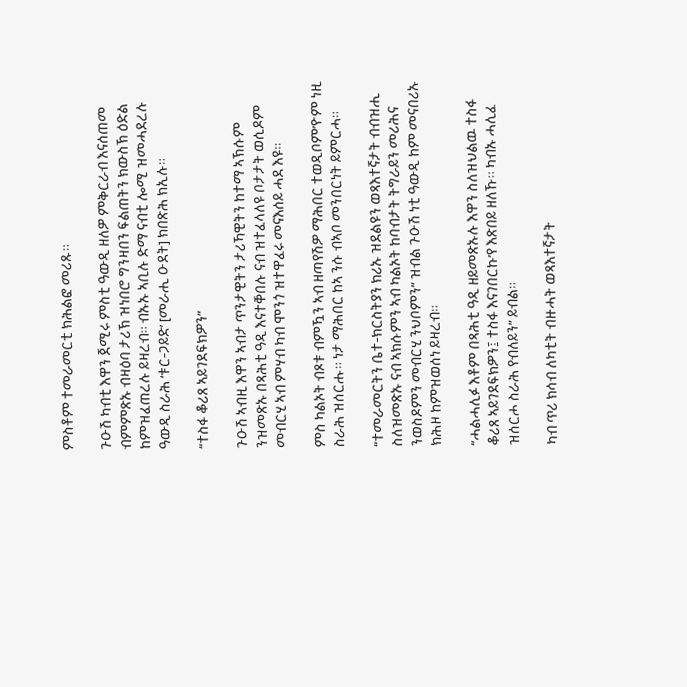ምስቶም ተመራመርቲ ክሕልፎ መሪጹ።

ጉዑሽ ካብቲ እዋን ጀሚሩ ምስቲ ዓውዲ ዘለዎ ምቅርራብ እናሰጠመ ብምምጽኡ ብዛዕባ ታሪኽ ዝነበሮ ግንዛበን ፍልጠትን ክውስኽ ዕድል ከምዝፈጠረሉ ይዛረብ። ብኡኡ ኣቢሉ ድማ ናብቲ ሎሚ ዝመሓደረሉ ዓውዲ ስራሕ ‘ቱር-ጋይድ’ [መራሒ ዑደት] ክበጽሕ ክኢሉ።

“ተስፋ ቆሪጸ ኣይገደፍክዎን”

ጉዑሽ ኣብዚ እዋን ኣብታ ጥንታዊትን ታሪኻዊትን ከተማ ኣኽሱም ንዝመጽኡ በጻሕቲ ዓዲ እናተቐበሉ ናብ ዝተፈላለዩ ቦታታት ወሲዶም መብርሂ ኣብ ምሃብ ካብ ሞንጎ ዝተዋፈሩ መናእሰይ ሓደ እዩ።

ምስ ካልኦት ብጾቱ ብምዃን ኣብ ዘጣየሽዎ ማሕበር ተወዲቦም’ዮም ነዚ ስራሕ ዝሰርሑ። ነታ ማሕበር ከኣ ንሱ ብኣቦ መንበርነት ይምርሓ።

“ተመራመርትን ቤተ-ክርስትያን ክሪኡ ዝደልዩን ወጻእተኛታት ብብዝሒ ስለዝመጽኡ ናብ ኣክሱምን ኣብ ካልኦት ከባብታት ትግራይን መሪሕና ንወስዶምን መብርሂ ንህቦምን” ዝብል ጉዑሽ ነቲ ዓውዲ ከም መናበሪኡ ክሕዞ ከምዝወሰነ ይዛረብ።

“ሓልሓሊፉ እቶም በጻሕቲ ዓዲ ዘይመጽኡሉ እዋን ስለዝህልዉ ተስፋ ቆሪጸ ኣይገደፍክዎን፤ ተስፋ እናገበርኩ’የ እጽበይ ዘለኹ። ካብኡ ሓሊፈ ዝሰርሖ ስራሕ የብለይን” ይብል።

ካብ ጥሪ ክሳብ ለካቲት ብዙሓት ወጻእተኛታት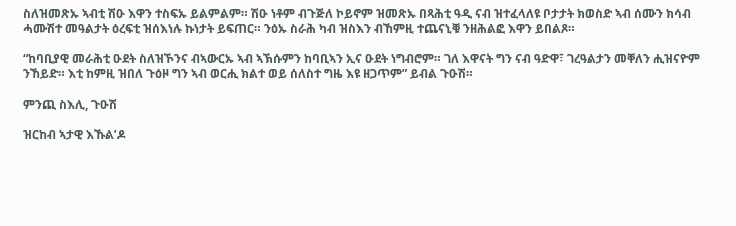ስለዝመጽኡ ኣብቲ ሽዑ እዋን ተስፍኡ ይልምልም። ሽዑ ነቶም ብጉጅለ ኮይኖም ዝመጽኡ በጻሕቲ ዓዲ ናብ ዝተፈላለዩ ቦታታት ክወስድ ኣብ ሰሙን ክሳብ ሓሙሽተ መዓልታት ዕረፍቲ ዝሰእነሉ ኩነታት ይፍጠር። ንዕኡ ስራሕ ካብ ዝስእን ብኸምዚ ተጨናኒቑ ንዘሕልፎ እዋን ይበልጾ።

“ከባቢያዊ መራሕቲ ዑደት ስለዝኾንና ብኣውርኡ ኣብ ኣኽሱምን ከባቢኣን ኢና ዑደት ነግብሮም። ገለ እዋናት ግን ናብ ዓድዋ፣ ገረዓልታን መቐለን ሒዝናዮም ንኸይድ። እቲ ከምዚ ዝበለ ጉዕዞ ግን ኣብ ወርሒ ክልተ ወይ ሰለስተ ግዜ እዩ ዘጋጥም” ይብል ጉዑሽ።

ምንጪ ስእሊ, ጉዑሽ

ዝርከብ ኣታዊ እኹል’ዶ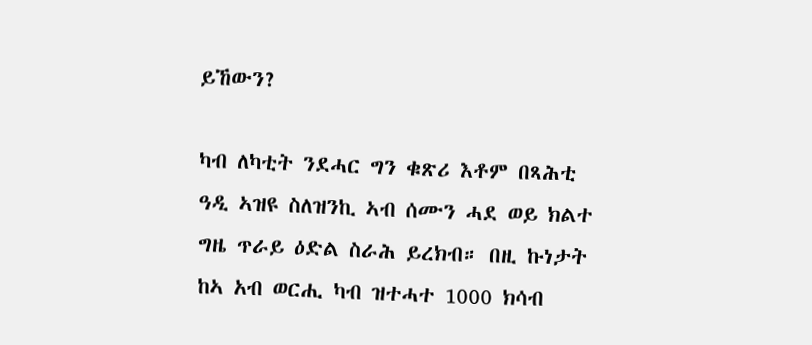ይኸውን?

ካብ ለካቲት ንደሓር ግን ቁጽሪ እቶም በጻሕቲ ዓዲ ኣዝዩ ስለዝንኪ ኣብ ሰሙን ሓደ ወይ ክልተ ግዜ ጥራይ ዕድል ስራሕ ይረክብ። በዚ ኩነታት ከኣ አብ ወርሒ ካብ ዝተሓተ 1000 ክሳብ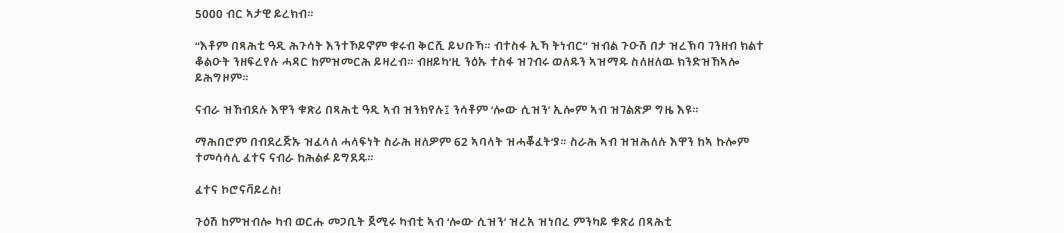5000 ብር ኣታዊ ይረክብ።

“እቶም በጻሕቲ ዓዲ ሕጉሳት እንተኾይኖም ቁሩብ ቅርሺ ይህቡኻ። ብተስፋ ኢኻ ትነብር” ዝብል ጉዑሽ በታ ዝረኽባ ገንዘብ ክልተ ቆልዑት ንዘፍረየሉ ሓዳር ከምዝመርሕ ይዛረብ። ብዘይካ’ዚ ንዕኡ ተስፋ ዝገብሩ ወለዱን ኣዝማዱ ስለዘለዉ ክንድዝኸኣሎ ይሕግዞም።

ናብራ ዝኸብደሉ እዋን ቁጽሪ በጻሕቲ ዓዲ ኣብ ዝንክየሉ፤ ንሳቶም ‘ሎው ሲዝን’ ኢሎም ኣብ ዝገልጽዎ ግዜ እዩ።

ማሕበሮም በብደረጅኡ ዝፈላለ ሓላፍነት ስራሕ ዘለዎም 62 ኣባላት ዝሓቖፈት’ያ። ስራሕ ኣብ ዝዝሕለሉ እዋን ከኣ ኩሎም ተመሳሳሊ ፈተና ናብራ ከሕልፉ ይግደዱ።

ፈተና ኮሮናቫይረስ!

ጉዕሽ ከምዝብሎ ካብ ወርሑ መጋቢት ጀሚሩ ካብቲ ኣብ ‘ሎው ሲዝን’ ዝረአ ዝነበረ ምንካይ ቁጽሪ በጻሕቲ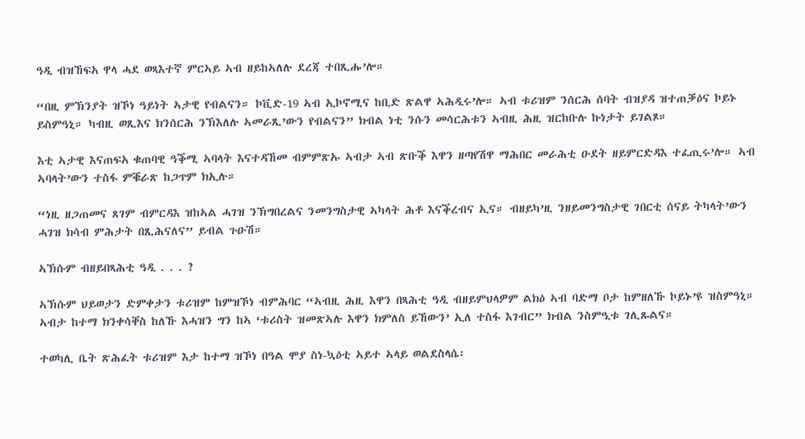ዓዲ ብዝኸፍአ ዋላ ሓደ ወጻእተኛ ምርኣይ ኣብ ዘይከኣለሉ ደረጃ ተበጺሑ’ሎ።

“በዚ ምኽንያት ዝኾነ ዓይነት ኣታዊ የብልናን። ኮቪድ-19 ኣብ ኢኮኖሚና ከቢድ ጽልዋ ኣሕዲሩ’ሎ። ኣብ ቱሪዝም ንሰርሕ ሰባት ብዝያዳ ዝተጠቓዕና ኮይኑ ይስምዓኒ። ካብዚ ወጺእና ክንሰርሕ ንኽእለሉ ኣመራጺ’ውን የብልናን” ክብል ነቲ ንሱን መሳርሕቱን ኣብዚ ሕዚ ዝርከቡሉ ኩነታት ይገልጾ።

እቲ ኣታዊ እናጠፍአ ቁጠባዊ ዓቕሚ ኣባላት እናተዳኸመ ብምምጽኡ ኣብታ ኣብ ጽቡቕ እዋን ዘጣየሽዋ ማሕበር መራሕቲ ዑደት ዘይምርድዳእ ተፈጢሩ’ሎ። ኣብ ኣባላት’ውን ተስፋ ምቑራጽ ከጋጥም ክኢሉ።

“ነዚ ዘጋጠመና ጸገም ብምርዳእ ዝከኣል ሓገዝ ንኽግበረልና ንመንግስታዊ ኣካላት ሕቶ እናቕረብና ኢና። ብዘይካ’ዚ ንዘይመንግስታዊ ገበርቲ ሰናይ ትካላት’ውን ሓገዝ ክሳብ ምሕታት በጺሕናለና” ይብል ጉዑሽ።

ኣኽሱም ብዘይበጻሕቲ ዓዲ . . . ?

ኣኽሱም ህይወታን ድምቀታን ቱሪዝም ከምዝኾነ ብምሕባር “ኣብዚ ሕዚ እዋን በጻሕቲ ዓዲ ብዘይምህላዎም ልክዕ ኣብ ባድማ ቦታ ከምዘለኹ ኮይኑ’ዩ ዝስምዓኒ። ኣብታ ከተማ ክንቀሳቐስ ከለኹ እሓዝን ግን ከኣ ‘ቱሪስት ዝመጽኣሉ እዋን ክምለስ ይኸውን’ ኢለ ተስፋ እገብር” ክብል ንስምዒቱ ገሊጹልና።

ተወካሊ ቤት ጽሕፈት ቱሪዝም እታ ከተማ ዝኾነ በዓል ሞያ ስነ-ኳዕቲ ኣይተ ኣላይ ወልደስላሴ፡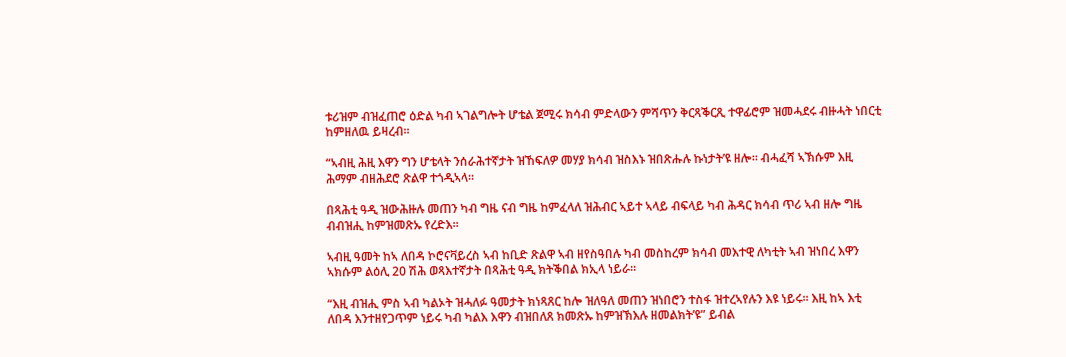ቱሪዝም ብዝፈጠሮ ዕድል ካብ ኣገልግሎት ሆቴል ጀሚሩ ክሳብ ምድላውን ምሻጥን ቅርጻቕርጺ ተዋፊሮም ዝመሓደሩ ብዙሓት ነበርቲ ከምዘለዉ ይዛረብ።

“ኣብዚ ሕዚ እዋን ግን ሆቴላት ንሰራሕተኛታት ዝኸፍለዎ መሃያ ክሳብ ዝስእኑ ዝበጽሑሉ ኩነታት’ዩ ዘሎ። ብሓፈሻ ኣኽሱም እዚ ሕማም ብዘሕደሮ ጽልዋ ተጎዲኣላ።

በጻሕቲ ዓዲ ዝውሕዙሉ መጠን ካብ ግዜ ናብ ግዜ ከምፈላለ ዝሕብር ኣይተ ኣላይ ብፍላይ ካብ ሕዳር ክሳብ ጥሪ ኣብ ዘሎ ግዜ ብብዝሒ ከምዝመጽኡ የረድእ።

ኣብዚ ዓመት ከኣ ለበዳ ኮሮናቫይረስ ኣብ ከቢድ ጽልዋ ኣብ ዘየስዓበሉ ካብ መስከረም ክሳብ መእተዊ ለካቲት ኣብ ዝነበረ እዋን ኣክሱም ልዕሊ 20 ሽሕ ወጻእተኛታት በጻሕቲ ዓዲ ክትቕበል ክኢላ ነይራ።

“እዚ ብዝሒ ምስ ኣብ ካልኦት ዝሓለፉ ዓመታት ክነጻጸር ከሎ ዝለዓለ መጠን ዝነበሮን ተስፋ ዝተረኣየሉን እዩ ነይሩ። እዚ ከኣ እቲ ለበዳ እንተዘየጋጥም ነይሩ ካብ ካልእ እዋን ብዝበለጸ ክመጽኡ ከምዝኽእሉ ዘመልክት’ዩ” ይብል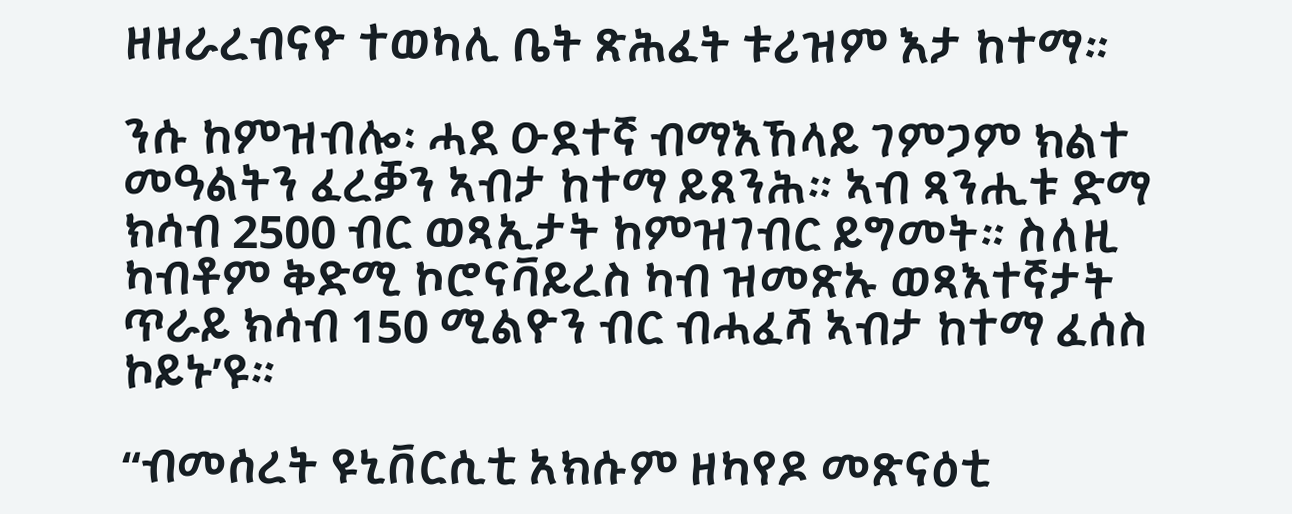ዘዘራረብናዮ ተወካሊ ቤት ጽሕፈት ቱሪዝም እታ ከተማ።

ንሱ ከምዝብሎ፡ ሓደ ዑደተኛ ብማእኸላይ ገምጋም ክልተ መዓልትን ፈረቓን ኣብታ ከተማ ይጸንሕ። ኣብ ጻንሒቱ ድማ ክሳብ 2500 ብር ወጻኢታት ከምዝገብር ይግመት። ስለዚ ካብቶም ቅድሚ ኮሮናቫይረስ ካብ ዝመጽኡ ወጻእተኛታት ጥራይ ክሳብ 150 ሚልዮን ብር ብሓፈሻ ኣብታ ከተማ ፈሰስ ኮይኑ’ዩ።

“ብመሰረት ዩኒቨርሲቲ አክሱም ዘካየዶ መጽናዕቲ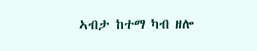ኣብታ ከተማ ካብ ዘሎ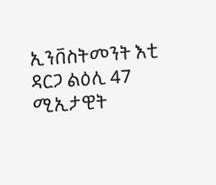ኢንቨስትመንት እቲ ዳርጋ ልዕሊ 47 ሚኢታዊት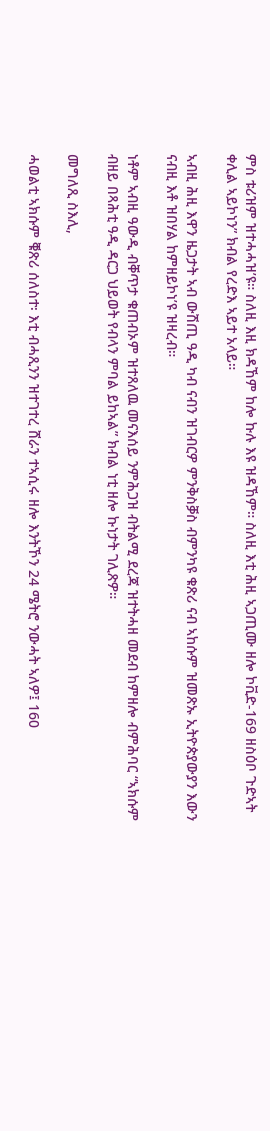ምስ ቱሪዝም ዝተሓሓዝ’ዩ። ስለዚ እዚ ክዳኸም ከሎ ኩሉ እዩ ዝዳኸም። ስለዚ እቲ ሕዚ ኣጋጢሙ ዘሎ ኮቪድ-169 ዘስዕቦ ጉድኣት ቀሊል ኣይኮነን” ክብል የረድእ ኣይተ አላይ።

ኣብዚ ሕዚ እዋን ዜጋታት ኣብ ውሽጢ ዓዲ ካብ ናብን ዝገብርዎ ምንቅስቓስ ብምንካዩ ቁጽሪ ናብ ኣከሱም ዝመጽኡ ኢትዮጵያውያን እውን ናብዚ እቶ ዝበሃል ከምዘይኮነ’ዩ ዝዛረብ።

ነቶም ኣብዚ ዓውዲ ብቐጥታ ቁጠብኦም ዝተጸለዉ መናእሰይ ንምሕጋዝ ብትልሚ ደረጃ ዝተትሓዘ መደብ ከምዘሎ ብምሕባር “ኣክሱም ብዘይ በጻሕቲ ዓዲ ዳርጋ ህይወት የብላን ምባል ይከኣል” ክብል ነቲ ዘሎ ኩነታት ገሊጽዎ።

መግለጺ ስእሊ,

ሓወልቲ ኣክሱም ቑጽሪ ሰለስተ፡ እቲ ብሓጺንን ዝተገተረ ሸራን ተኣሲሩ ዘሎ እንትኾን 24 ሜትሮ ንውሓት ኣለዎ፤ 160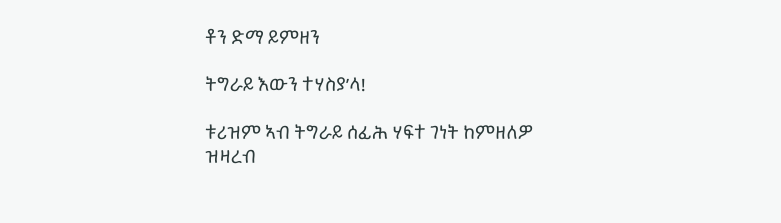ቶን ድማ ይምዘን

ትግራይ እውን ተሃስያ’ላ!

ቱሪዝም ኣብ ትግራይ ሰፊሕ ሃፍተ ገነት ከምዘለዎ ዝዛረብ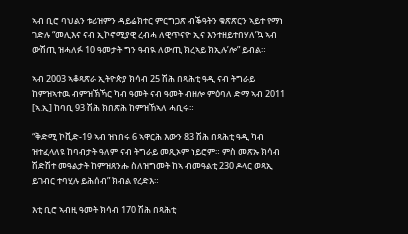ኣብ ቢሮ ባህልን ቱሪዝምን ዳይሬክተር ምርግጋጽ ብቕዓትን ቁጽጽርን ኣይተ የማነ ገድሉ “መሊእና ናብ ኢኮኖሚያዊ ረብሓ ለዊጥናዮ ኢና እንተዘይተበሃለ’ኳ ኣብ ውሽጢ ዝሓለፉ 10 ዓመታት ግን ዓብዪ ለውጢ ክረኣይ ክኢሉ’ሎ” ይብል።

ኣብ 2003 ኣቆጻጽራ ኢትዮጵያ ክሳብ 25 ሽሕ በጻሕቲ ዓዲ ናብ ትግራይ ከምዝኣተዉ ብምዝኽኻር ካብ ዓመት ናብ ዓመት ብዘሎ ምዕባለ ድማ ኣብ 2011 [ኣ.ኢ] ከባቢ 93 ሽሕ ክበጽሕ ከምዝኸኣለ ሓቢሩ።

“ቅድሚ ኮቪድ-19 ኣብ ዝነበሩ 6 ኣዋርሕ እውን 83 ሽሕ በጻሕቲ ዓዲ ካብ ዝተፈላለዩ ከባብታት ዓለም ናብ ትግራይ መጺኦም ነይሮም። ምስ መጽኡ ክሳብ ሽድሽተ መዓልታት ከምዝጸንሑ ስለዝግመት ከኣ ብመዓልቲ 230 ዶላር ወጻኢ ይገብር ተባሂሉ ይሕሰብ” ክብል የረድእ።

እቲ ቢሮ ኣብዚ ዓመት ክሳብ 170 ሽሕ በጻሕቲ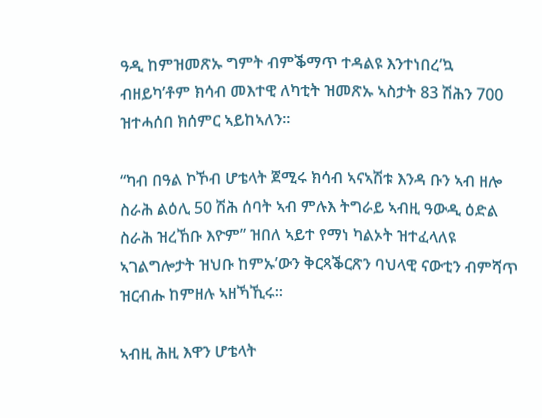ዓዲ ከምዝመጽኡ ግምት ብምቕማጥ ተዳልዩ እንተነበረ’ኳ ብዘይካ’ቶም ክሳብ መእተዊ ለካቲት ዝመጽኡ ኣስታት 83 ሽሕን 700 ዝተሓሰበ ክሰምር ኣይከኣለን።

“ካብ በዓል ኮኾብ ሆቴላት ጀሚሩ ክሳብ ኣናኣሽቱ እንዳ ቡን ኣብ ዘሎ ስራሕ ልዕሊ 50 ሽሕ ሰባት ኣብ ምሉእ ትግራይ ኣብዚ ዓውዲ ዕድል ስራሕ ዝረኸቡ እዮም” ዝበለ ኣይተ የማነ ካልኦት ዝተፈላለዩ ኣገልግሎታት ዝህቡ ከምኡ’ውን ቅርጻቕርጽን ባህላዊ ናውቲን ብምሻጥ ዝርብሑ ከምዘሉ ኣዘኻኺሩ።

ኣብዚ ሕዚ እዋን ሆቴላት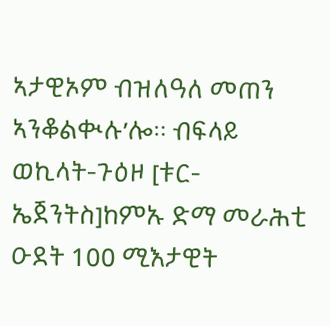ኣታዊኦም ብዝለዓለ መጠን ኣንቆልቊሉ’ሎ። ብፍላይ ወኪላት-ጉዕዞ [ቱር-ኤጀንትስ]ከምኡ ድማ መራሕቲ ዑደት 100 ሚእታዊት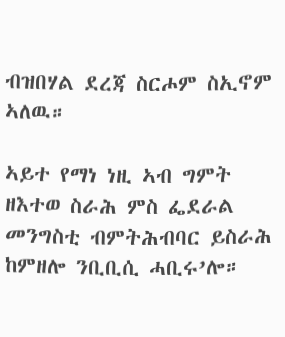ብዝበሃል ደረጃ ስርሖም ስኢኖም ኣለዉ።

ኣይተ የማነ ነዚ ኣብ ግምት ዘእተወ ስራሕ ምስ ፌደራል መንግስቲ ብምትሕብባር ይስራሕ ከምዘሎ ንቢቢሲ ሓቢሩ’ሎ።